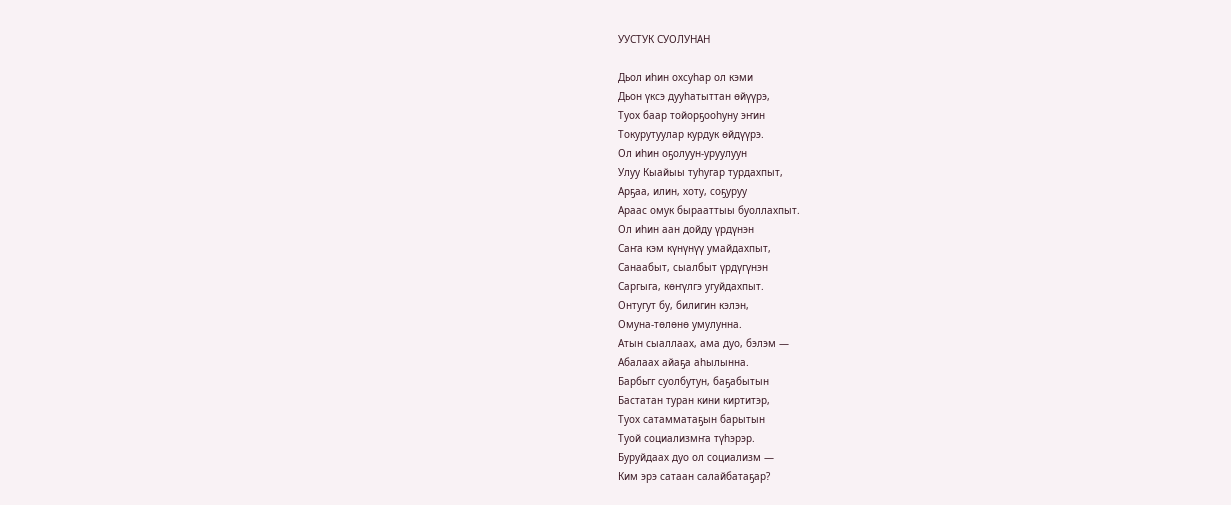УУСТУК СУОЛУНАН

Дьол иһин охсуһар ол кэми
Дьон үксэ дууһатыттан өйүүрэ,
Туох баар тойорҕооһуну эҥин
Токурутуулар курдук өйдүүрэ.
Ол иһин оҕолуун-уруулуун
Улуу Кыайыы туһугар турдахпыт,
Арҕаа, илин, хоту, соҕуруу
Араас омук бырааттыы буоллахпыт.
Ол иһин аан дойду үрдүнэн
Саҥа кэм күнүнүү умайдахпыт,
Санаабыт, сыалбыт үрдүгүнэн
Саргыга, көҥүлгэ угуйдахпыт.
Онтугут бу, билигин кэлэн,
Омуна-төлөнө умулунна.
Атын сыаллаах, ама дуо, бэлэм —
Абалаах айаҕа аһылынна.
Барбьгг суолбутун, баҕабытын
Бастатан туран кини киртитэр,
Туох сатамматаҕын барытын
Туой социализмҥа түһэрэр.
Буруйдаах дуо ол социализм —
Ким эрэ сатаан салайбатаҕар?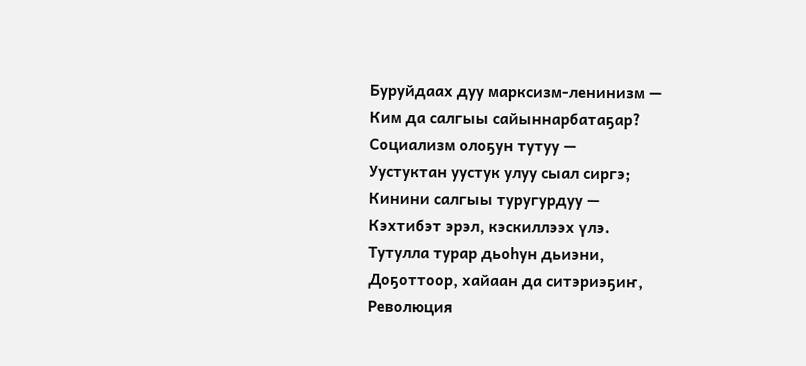Буруйдаах дуу марксизм-ленинизм —
Ким да салгыы сайыннарбатаҕар?
Социализм олоҕун тутуу —
Уустуктан уустук улуу сыал сиргэ;
Кинини салгыы туругурдуу —
Кэхтибэт эрэл, кэскиллээх үлэ.
Тутулла турар дьоһун дьиэни,
Доҕоттоор, хайаан да ситэриэҕиҥ,
Революция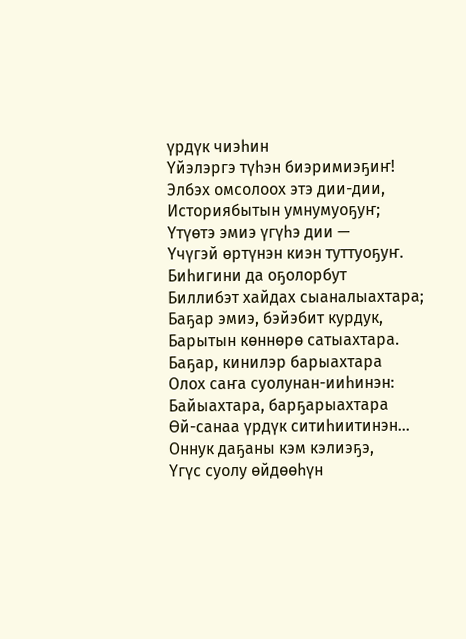үрдүк чиэһин
Үйэлэргэ түһэн биэримиэҕиҥ!
Элбэх омсолоох этэ дии-дии,
Историябытын умнумуоҕуҥ;
Үтүөтэ эмиэ үгүһэ дии —
Үчүгэй өртүнэн киэн туттуоҕуҥ.
Биһигини да оҕолорбут
Биллибэт хайдах сыаналыахтара;
Баҕар эмиэ, бэйэбит курдук,
Барытын көннөрө сатыахтара.
Баҕар, кинилэр барыахтара
Олох саҥа суолунан-ииһинэн:
Байыахтара, барҕарыахтара
Өй-санаа үрдүк ситиһиитинэн…
Оннук даҕаны кэм кэлиэҕэ,
Үгүс суолу өйдөөһүн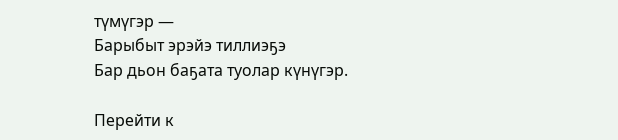түмүгэр —
Барыбыт эрэйэ тиллиэҕэ
Бар дьон баҕата туолар күнүгэр.

Перейти к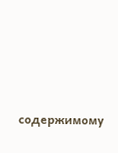содержимому